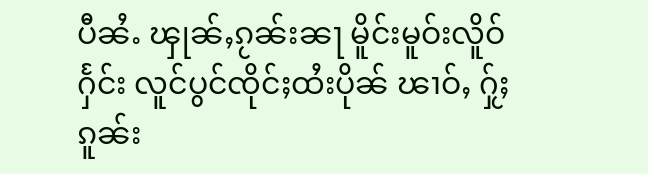ပီၼႆႉ ၾုၼ်ႇၵႂၼ်းၼႃ မိူင်းမူဝ်းလိူဝ်ႁႅင်း လူင်ပွင်ၸိုင်ႈထႆးပိုၼ် ၽၢဝ်ႇ ႁႂ်ႈၵူၼ်း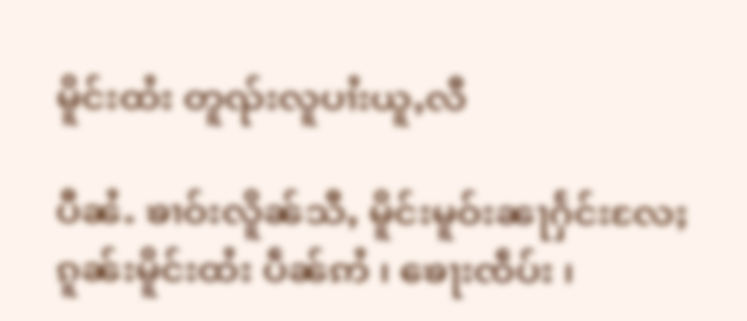မိူင်းထႆး တူၺ်းလူပၢႆးယူႇလီ

ပီၼႆႉ ၶၢဝ်းလိူၼ်သီႇ မိူင်းမူဝ်းၼႃႁႅင်းလႄႈ ၵူၼ်းမိူင်းထႆး ပဵၼ်ဢႆ ၊ ၶေႃးၸဵပ်း ၊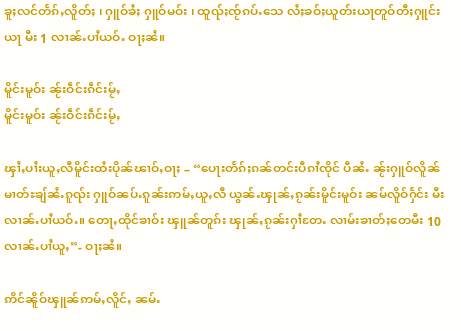ၶူႈလင်တႅၵ်ႇလိူတ်ႈ ၊ ႁူဝ်ၶႆႈ ႁူဝ်မဝ်း ၊ ထူၺ်ႈၸႂ်ၵပ်ႉသေ လႆႈၶဝ်ႈယူတ်းယႃတူဝ်တီႈႁူင်းယႃ မီး 1 လၢၼ်ႉပၢႆယဝ်ႉ ဝႃႈၼႆ။

မိူင်းမူဝ်း ၼႂ်းဝဵင်းၵဵင်းမႂ်ႇ
မိူင်းမူဝ်း ၼႂ်းဝဵင်းၵဵင်းမႂ်ႇ

ၾၢႆႇပၢႆးယူႇလီမိူင်းထႆးပိုၼ်ၽၢဝ်ႇဝႃႈ – “ပေႃးတႅၵ်ႈၵၼ်တင်းပီၵၢႆၸိုင် ပီၼႆႉ ၼႂ်းႁူဝ်လိူၼ်မၢတ်ႊၶျ်ၼႆႉၵူၺ်း ႁူဝ်ၼပ်ႉၵူၼ်းဢမ်ႇယူႇလီ ယွၼ်ႉၾုၼ်ႇၵႂၼ်းမိူင်းမူဝ်း ၼမ်လိူဝ်ႁႅင်း မီးလၢၼ်ႉပၢႆယဝ်ႉ။ တေႃႇထိုင်ၶၢဝ်း ၾူၼ်တူၵ်း ၾုၼ်ႇၵႂၼ်းႁၢႆတႄႉ လၢမ်းၶၢတ်ႈတေမီး 10 လၢၼ်ႉပၢႆယူႇ”- ဝႃႈၼႆ။

ဢိင်ၼိူဝ်ၾူၼ်ဢမ်ႇလိူင်ႇ ၼမ်ႉ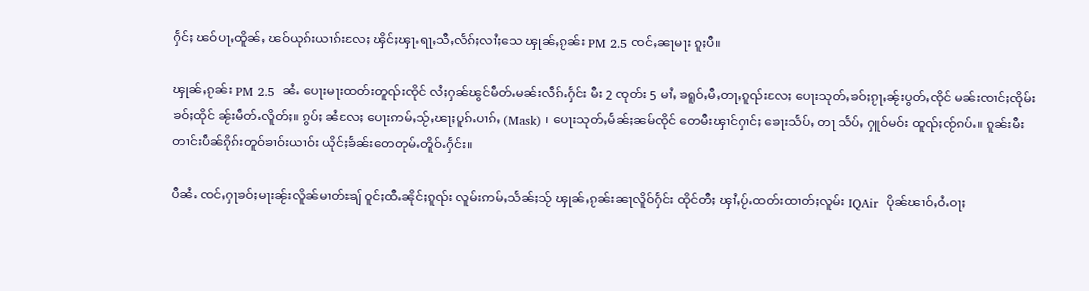ႁႅင်ႈ ၽဝ်ပႃႇထိူၼ်ႇ ၽဝ်ယုၵ်းယၢၵ်းလႄႈ ၾိင်ႈၾႃႉရႃႇသီႇလႅၵ်ႈလၢႆႈသေ ၾုၼ်ႇၵႂၼ်း PM 2.5 ၸင်ႇၼႃမႃး ၵူႈပီ။

ၾုၼ်ႇၵႂၼ်း PM 2.5  ၼႆႉ ပေႃးမႃးထတ်းတူၺ်းၸိုင် လႆႈႁၼ်ၽွင်မဵတ်ႉမၼ်းလဵၵ်ႉႁႅင်း မီး 2 ၸုတ်း 5 မၢႆႇ ၶရူဝ်ႇမီႇတႃႇၵူၺ်းလႄႈ ပေႃးသုတ်ႇၶဝ်ႈၵႂႃႇၼႂ်းပွတ်ႇၸိုင် မၼ်းၸၢင်ႈၸိုမ်းၶဝ်ႈထိုင် ၼႂ်းမဵတ်ႉလိူတ်ႈ။ ၵွပ်ႈ ၼႆလႄႈ ပေႃးဢမ်ႇသႂ်ႇၽႃႈပူၵ်ႉပၢၵ်ႇ (Mask) ၊ ပေႃးသုတ်ႇမႅၼ်ႈၼမ်ၸိုင် တေမီးၾၢင်ႁၢင်ႈ ၶေႃးသႅပ်ႇ တႃ သႅပ်ႇ ႁူဝ်မဝ်း ထူၺ်ႈၸႂ်ၵပ်ႉ။ ၵူၼ်းမီးတၢင်းပဵၼ်ၵိုၵ်းတူဝ်ၶၢဝ်းယၢဝ်း ယိုင်ႈၶႅၼ်းတေတုမ်ႉတိူဝ်ႉႁႅင်း။

ပီၼႆႉ ၸင်ႇႁႃၶဝ်ႈမႃးၼႂ်းလိူၼ်မၢတ်ႊၶျ် ဝူင်ႈထီႉၼိုင်ႈၵူၺ်း လူမ်းဢမ်ႇသႅၼ်ႈသႂ် ၾုၼ်ႇၵႂၼ်းၼႃလိူဝ်ႁႅင်း ထိုင်တီႈ ၾၢႆႇပႂ်ႉထတ်းထၢတ်ႈလူမ်း IQAir  ပိုၼ်ၽၢဝ်ႇဝႆႉဝႃႈ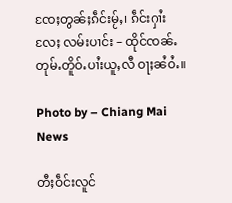ၸႄႈတွၼ်ႈၵဵင်းမႂ်ႇ၊ ၵဵင်းႁၢႆးလႄႈ လမ်းပၢင်း – ထိုင်ၸၼ်ႉတုမ်ႉတိူဝ်ႉပၢႆးယူႇလီ ဝႃႈၼႆဝႆႉ။

Photo by – Chiang Mai News

တီႈဝဵင်းလူင်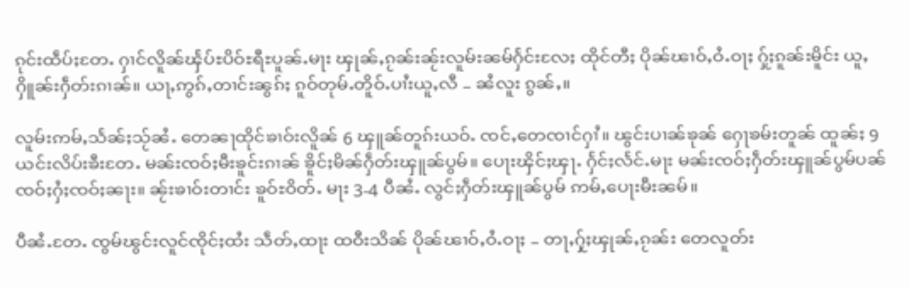ၵုင်းထဵပ်ႈတႄႉ ႁၢင်လိူၼ်ၾႅပ်ႊပိဝ်ႊရီႊပူၼ်ႉမႃး ၾုၼ်ႇၵႂၼ်းၼႂ်းလူမ်းၼမ်ႁႅင်းလႄႈ ထိုင်တီႈ ပိုၼ်ၽၢဝ်ႇဝႆႉဝႃႈ ႁႂ်ႈၵူၼ်းမိူင်း ယူႇႁိူၼ်းႁဵတ်းၵၢၼ်။ ယႃႇဢွၵ်ႇတၢင်းၼွၵ်ႈ ၵူဝ်တုမ်ႉတိူဝ်ႉပၢႆးယူႇလီ – ၼႆလူး ၵွၼ်ႇ။

လူမ်းဢမ်ႇသႅၼ်ႈသႂ်ၼႆႉ တေၼႃထိုင်ၶၢဝ်းလိူၼ် 6 ၾူၼ်တူၵ်းယဝ်ႉ ၸင်ႇတေၸၢင်ႁၢႆ။ ၽွင်းပၢၼ်ၶုၼ် ႁေႃၶမ်းတူၼ် ထူၼ်ႈ 9 ယင်းလိပ်းၶီးတႄႉ မၼ်းၸဝ်ႈမီးၶူင်းၵၢၼ် ၶိူင်ႈမိၼ်ႁဵတ်းၾူၼ်ပွမ်။ ပေႃးၾိင်ႈၾႃႉ ႁႅင်ႈလႅင်ႉမႃး မၼ်းၸဝ်ႈႁဵတ်းၾူၼ်ပွမ်ပၼ်ၸဝ်ႈႁႆႈၸဝ်ႈၼႃး။ ၼႂ်းၶၢဝ်းတၢင်း ၶူဝ်ႊဝိတ်ႉ မႃး 3-4 ပီၼႆႉ လွင်ႈႁဵတ်းၾူၼ်ပွမ် ဢမ်ႇပေႃးမီးၼမ်။

ပီၼႆႉတႄႉ ၸွမ်ၽွင်းလူင်ၸိုင်ႈထႆး သဵတ်ႇထႃး ထဝီးသိၼ် ပိုၼ်ၽၢဝ်ႇဝႆႉဝႃႈ – တႃႇႁႂ်ႈၾုၼ်ႇၵႂၼ်း တေလူတ်း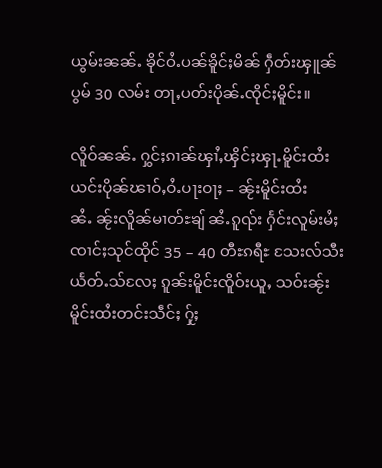ယွမ်းၼၼ်ႉ ၶိုင်ဝႆႉပၼ်ၶိူင်ႈမိၼ် ႁဵတ်းၾူၼ်ပွမ် 30 လမ်း တႃႇပတ်းပိုၼ်ႉၸိုင်ႈမိူင်း။

လိူဝ်ၼၼ်ႉ ႁွင်ႈၵၢၼ်ၾၢႆႇၾိင်ႈၾႃႉမိူင်းထႆး ယင်းပိုၼ်ၽၢဝ်ႇဝႆႉပႃးဝႃႈ – ၼႂ်းမိူင်းထႆးၼႆႉ ၼႂ်းလိူၼ်မၢတ်ႊၶျ် ၼႆႉၵူၺ်း ႁႅင်းလူမ်းမႆႈ ၸၢင်ႈသုင်ထိုင် 35 – 40 တီႊၵရီႊ သႄးလ်သီးယႅတ်ႉသ်လႄႈ ၵူၼ်းမိူင်းၸိူဝ်းယူႇ သဝ်းၼႂ်းမိူင်းထႆးတင်းသဵင်ႈ ႁႂ်ႈ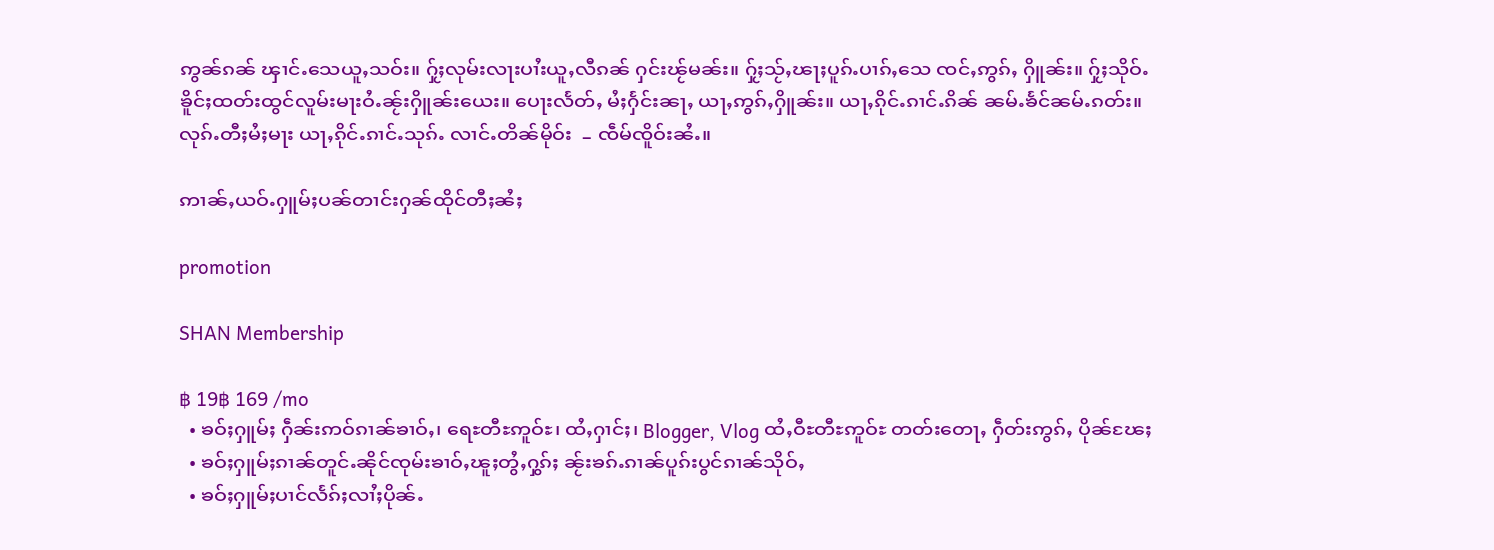ဢွၼ်ၵၼ် ၾၢင်ႉသေယူႇသဝ်း။ ႁႂ်ႈလုမ်းလႃးပၢႆးယူႇလီၵၼ် ႁင်းၽႂ်မၼ်း။ ႁႂ်ႈသႂ်ႇၽႃႈပူၵ်ႉပၢၵ်ႇသေ ၸင်ႇဢွၵ်ႇ ႁိူၼ်း။ ႁႂ်ႈသိုဝ်ႉၶိူင်ႈထတ်းထွင်လူမ်းမႃးဝႆႉၼႂ်းႁိူၼ်းယေး။ ပေႃးလႅတ်ႇ မႆႈႁႅင်းၼႃႇ ယႃႇဢွၵ်ႇႁိူၼ်း။ ယႃႇၵိုင်ႉၵၢင်ႉၵိၼ် ၼမ်ႉၶႅင်ၼမ်ႉၵတ်း။ လုၵ်ႉတီႈမႆႈမႃး ယႃႇၵိုင်ႉၵၢင်ႉသုၵ်ႉ လၢင်ႉတိၼ်မိုဝ်း  – ၸဵမ်ၸိူဝ်းၼႆႉ။

ဢၢၼ်ႇယဝ်ႉႁူမ်ႈပၼ်တၢင်းႁၼ်ထိုင်တီႈၼႆႈ

promotion

SHAN Membership

฿ 19฿ 169 /mo
  • ၶဝ်ႈႁူမ်ႈ ႁဵၼ်းဢဝ်ၵၢၼ်ၶၢဝ်ႇ၊ ရေႊတီႊဢူဝ်ႊ၊ ထႆႇႁၢင်ႈ၊ Blogger, Vlog ထႆႇဝီႊတီႊဢူဝ်ႊ တတ်းတေႃႇ ႁဵတ်းဢွၵ်ႇ ပိုၼ်ၽႄႈ
  • ၶဝ်ႈႁူမ်ႈၵၢၼ်တူင်ႉၼိုင်ၸုမ်းၶၢဝ်ႇၽူႈတွႆႇႁွၵ်ႈ ၼႂ်းၶၵ်ႉၵၢၼ်ပူၵ်းပွင်ၵၢၼ်သိုဝ်ႇ
  • ၶဝ်ႈႁူမ်ႈပၢင်လႅၵ်ႈလၢႆႈပိုၼ်ႉ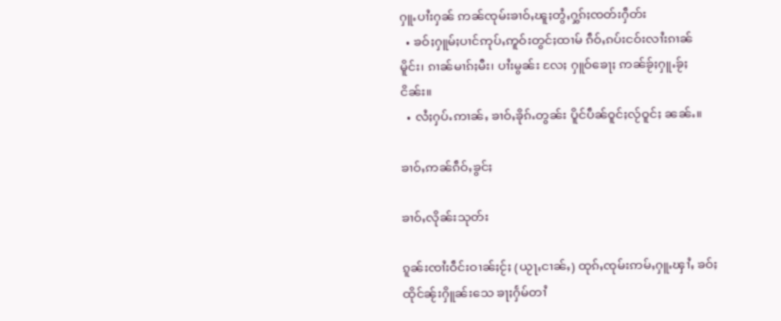ႁူႉပၢႆးႁၼ် ဢၼ်ၸုမ်းၶၢဝ်ႇၽူႈတွႆႇႁွၵ်ႈၸတ်းႁဵတ်း
  • ၶဝ်ႈႁူမ်ႈပၢင်ဢုပ်ႇဢူဝ်းတွင်ႈထၢမ် ၵဵဝ်ႇၵပ်းငဝ်းလၢႆးၵၢၼ်မိူင်း၊ ၵၢၼ်မၢၵ်ႈမီး၊ ပၢႆးမွၼ်း လႄႈ ႁူဝ်ၶေႃႈ ဢၼ်ၶႂ်ႈႁူႉၶႂ်ႈငိၼ်း။
  • လႆႈႁပ်ႉဢၢၼ်ႇ ၶၢဝ်ႇၶိုၵ်ႉတွၼ်း ပိူင်ပဵၼ်ဝူင်ႈလႂ်ဝူင်ႈ ၼၼ်ႉ။

ၶၢဝ်ႇဢၼ်ၵဵဝ်ႇၶွင်ႈ

ၶၢဝ်ႇလိုၼ်းသုတ်း

ၵူၼ်းၸၢႆးဝဵင်းဝၢၼ်ႈငႂ်ႈ (ယႂႃႇငၢၼ်ႇ) ထုၵ်ႇၸုမ်းဢမ်ႇႁူႉၾၢႆႇ ၶဝ်ႈထိုင်ၼႂ်းႁိူၼ်းသေ ၶႃႈႁႅမ်တၢႆ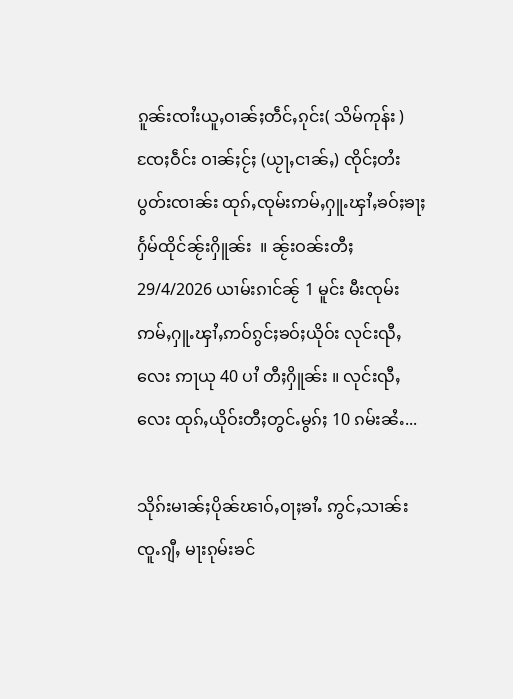ၵူၼ်းၸၢႆးယူႇဝၢၼ်ႈတဵင်ႇၵုင်း( သိမ်ကုန်း ) ၸႄႈဝဵင်း ဝၢၼ်ႈငႂ်ႈ (ယႂႃႇငၢၼ်ႇ) ၸိုင်ႈတႆးပွတ်းၸၢၼ်း ထုၵ်ႇၸုမ်းဢမ်ႇႁူႉၾၢႆႇၶဝ်ႈၶႃႈႁႅမ်ထိုင်ၼႂ်းႁိူၼ်း  ။ ၼႂ်းဝၼ်းတီႈ 29/4/2026 ယၢမ်းၵၢင်ၼႂ် 1 မူင်း မီးၸုမ်းဢမ်ႇႁူႉၾၢႆႇဢဝ်ၵွင်ႈၶဝ်ႈယိုဝ်း လုင်းၺီႇလေး ဢႃယု 40 ပၢႆ တီႈႁိူၼ်း ။ လုင်းၺီႇလေး ထုၵ်ႇယိုဝ်းတီႈတွင်ႉမွၵ်ႈ 10 ၵမ်းၼႆႉ...

သိုၵ်းမၢၼ်ႈပိုၼ်ၽၢဝ်ႇဝႃႈၶၢႆႉ ဢွင်ႇသၢၼ်းၸူႉၵျီႇ မႃးၵုမ်းၶင်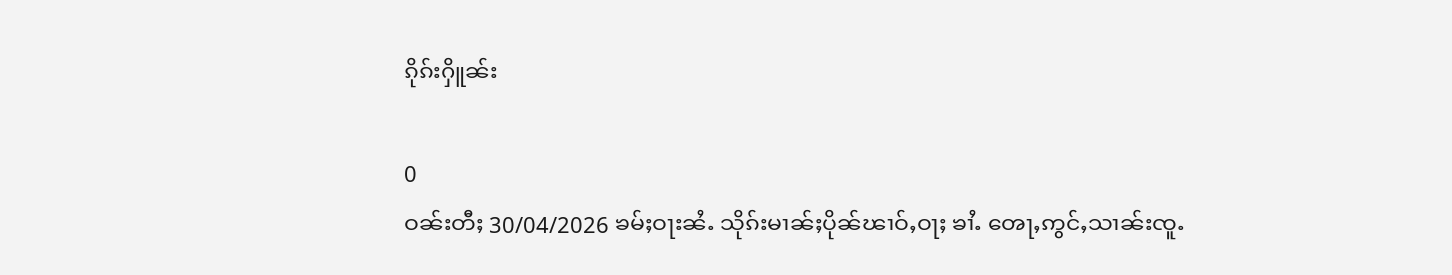ၵိုၵ်းႁိူၼ်း

0
ဝၼ်းတီႈ 30/04/2026 ၶမ်ႈဝႃးၼႆႉ သိုၵ်းမၢၼ်ႈပိုၼ်ၽၢဝ်ႇဝႃႈ ၶၢႆႉ ၻေႃႇဢွင်ႇသၢၼ်းၸူႉ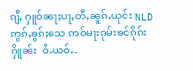ၵျီႇ ႁူဝ်ၼႃႈပႃႇတီႇၼူၵ်ႉယုင်း NLD  ဢွၵ်ႇၶွၵ်ႈသေ ဢဝ်မႃးၵုမ်းၶင်ၵိုၵ်းႁိူၼ်း  ဝႆႉယဝ်ႉ-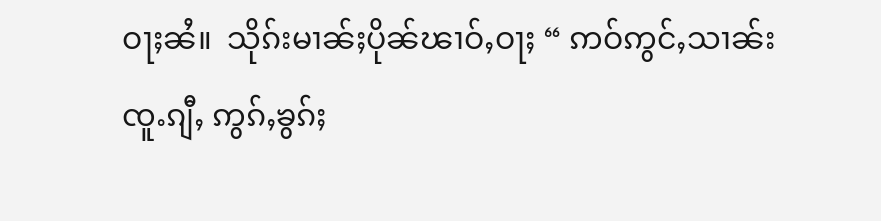ဝႃႈၼႆ။  သိုၵ်းမၢၼ်ႈပိုၼ်ၽၢဝ်ႇဝႃႈ “ ဢဝ်ဢွင်ႇသၢၼ်းၸူႉၵျီႇ ဢွၵ်ႇၶွၵ်ႈ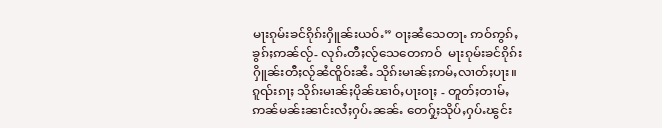မႃးၵုမ်းၶင်ၵိုၵ်းႁိူၼ်းယဝ်ႉ” ဝႃႈၼႆသေတႃႉ ဢဝ်ဢွၵ်ႇၶွၵ်ႈဢၼ်လႂ်- လုၵ်ႉတီႈလႂ်သေတေဢဝ်  မႃးၵုမ်းၶင်ၵိုၵ်းႁိူၼ်းတီႈလႂ်ၼႆၸိူဝ်းၼႆႉ သိုၵ်းမၢၼ်ႈဢမ်ႇလၢတ်ႈပႃး။ၵူၺ်းၵႃႈ သိုၵ်းမၢၼ်ႈပိုၼ်ၽၢဝ်ႇပႃးဝႃႈ - တူတ်ႈတၢမ်ႇဢၼ်မၼ်းၼၢင်းလႆႈႁပ်ႉၼၼ်ႉ တေႁႂ်ႈသိုပ်ႇႁပ်ႉၽွင်း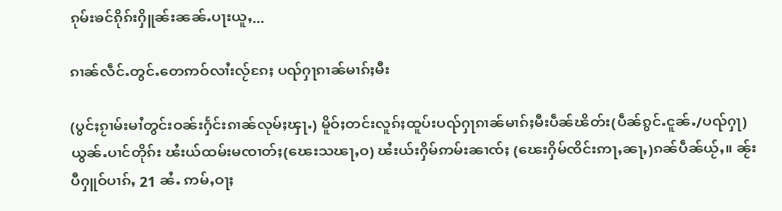ၵုမ်းၶင်ၵိုၵ်းႁိူၼ်းၼၼ်ႉပႃးယူႇ...

ၵၢၼ်လဵင်ႉတွင်ႉတေဢဝ်လၢႆးလႂ်ၵႄႈ ပၺ်ႁႃၵၢၼ်မၢၵ်ႈမီး

(ပွင်ႈၵႂၢမ်းမၢႆတွင်းဝၼ်းႁႅင်းၵၢၼ်လုမ်ႈၾႃႉ) မိူဝ်ႈတင်းလူၵ်ႈထူပ်းပၺ်ႁႃၵၢၼ်မၢၵ်ႈမီးပဵၼ်ၽိတ်း(ပဵၼ်ၵွင်ႉငူၼ်ႉ/ပၺ်ႁႃ)  ယွၼ်ႉပၢင်တိုၵ်း ၽႆးယ်ထမ်းမၸၢတ်ႈ(ၽေးသၽႃႇဝ) ၽႆးယ်းႁိမ်ဢမ်းၼၢၸ်ႈ (ၽေးႁိမ်ၸိင်းဢႃႇၼႃႇ)ၵၼ်ပဵၼ်ယႂ်ႇ။ ၼႂ်းပီႁူဝ်ပၢၵ်ႇ 21 ၼႆႉ ဢမ်ႇဝႃႈ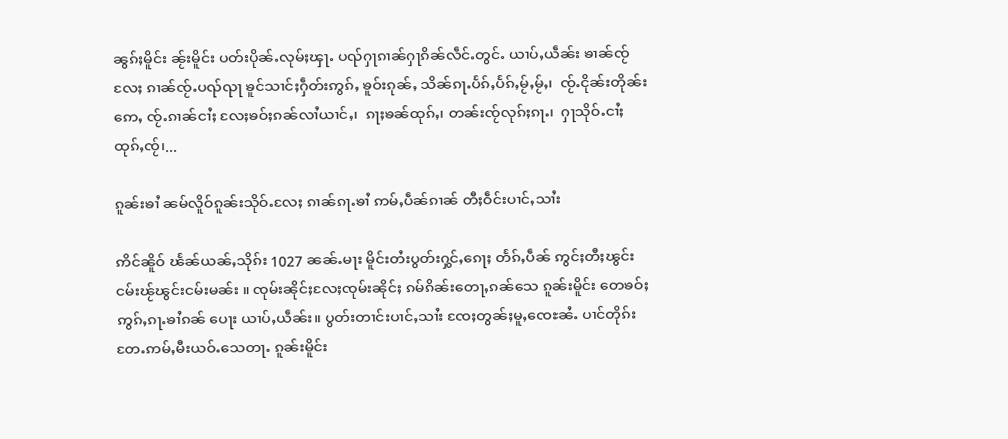ၼွၵ်ႈမိူင်း ၼႂ်းမိူင်း ပတ်းပိုၼ်ႉလုမ်ႈၾႃႉ ပၺ်ႁႃၵၢၼ်ႁႃၵိၼ်လဵင်ႉတွင်ႉ ယၢပ်ႇယဵၼ်း ၶၢၼ်ၸႂ်လႄႈ ၵၢၼ်ၸႂ်ႉပၺ်ၺႃ ၶူင်သၢင်ႈႁဵတ်းဢွၵ်ႇ ၶူဝ်းၵုၼ်ႇ သိၼ်ၵႃႉပႅၵ်ႇပႅၵ်ႇမႂ်ႇမႂ်ႇ၊  ၸႂ်ႉငိုၼ်းတိုၼ်းဢေႇ ၸႂ်ႉၵၢၼ်ငၢႆႈ လႄႈၶဝ်ႈၵၼ်လၢႆယၢင်ႇ၊  ၵႃႈၶၼ်ထုၵ်ႇ၊ တၼ်းၸႂ်လုၵ်ႈၵႃႉ၊  ႁႃသိုဝ်ႉငၢႆႈ ထုၵ်ႇၸႂ်၊...

ၵူၼ်းၶၢႆ ၼမ်လိူဝ်ၵူၼ်းသိုဝ်ႉလႄႈ ၵၢၼ်ၵႃႉၶၢႆ ဢမ်ႇပဵၼ်ၵၢၼ် တီႈဝဵင်းပၢင်ႇသၢႆး

ဢိင်ၼိူဝ် ၽႅၼ်ယၼ်ႇသိုၵ်း 1027 ၼၼ်ႉမႃး မိူင်းတႆးပွတ်းႁွင်ႇၵေႃႈ တႅၵ်ႇပဵၼ် ဢွင်ႈတီႈၽွင်းငမ်းၽႂ်ၽွင်းငမ်းမၼ်း ။ ၸုမ်းၼိုင်ႈလႄႈၸုမ်းၼိုင်ႈ ၵမ်ၵိၼ်းတေႃႇၵၼ်သေ ၵူၼ်းမိူင်း တေၶဝ်ႈဢွၵ်ႇၵႃႉၶၢႆၵၼ် ပေႃး ယၢပ်ႇယဵၼ်း။ ပွတ်းတၢင်းပၢင်ႇသၢႆး ၸႄႈတွၼ်ႈမူႇၸေႊၼႆႉ ပၢင်တိုၵ်းတႄႉဢမ်ႇမီးယဝ်ႉသေတႃႉ ၵူၼ်းမိူင်း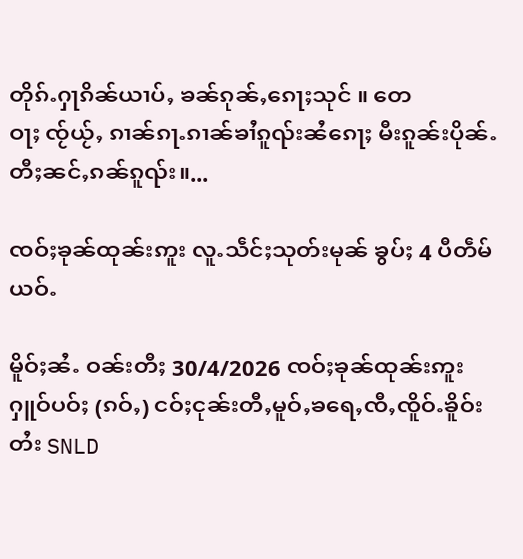တိုၵ်ႉႁႃၵိၼ်ယၢပ်ႇ ၶၼ်ၵုၼ်ႇၵေႃႈသုင် ။ တေဝႃႈ ၸႂ်ယႂ်ႇ ၵၢၼ်ၵႃႉၵၢၼ်ၶၢႆၵူၺ်းၼႆၵေႃႈ မီးၵူၼ်းပိုၼ်ႉတီႈၼင်ႇၵၼ်ၵူၺ်း။...

ၸဝ်ႈၶုၼ်ထုၼ်းဢူး လူႉသဵင်ႈသုတ်းမုၼ် ၶွပ်ႈ 4 ပီတဵမ်ယဝ်ႉ

မိူဝ်ႈၼႆႉ ဝၼ်းတီႈ 30/4/2026 ၸဝ်ႈၶုၼ်ထုၼ်းဢူး ႁူဝ်ပဝ်ႈ (ၵဝ်ႇ) ငဝ်ႈငုၼ်းတီႇမူဝ်ႇၶရေႇၸီႇၸိူဝ်ႉၶိူဝ်းတႆး SNLD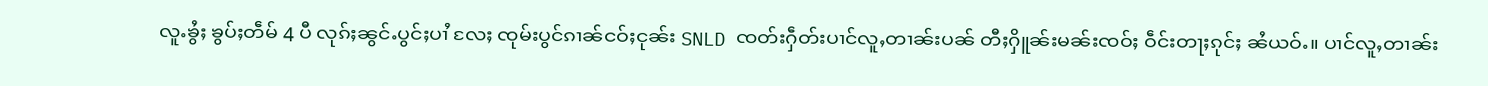လူႉၶွႆႈ ၶွပ်ႈတဵမ် 4 ပီ လုၵ်ႈၼွင်ႉပွင်ႈပၢႆ လႄႈ ၸုမ်းပွင်ၵၢၼ်ငဝ်ႈငုၼ်း SNLD ၸတ်းႁဵတ်းပၢင်လူႇတၢၼ်းပၼ် တီႈႁိူၼ်းမၼ်းၸဝ်ႈ ဝဵင်းတႃႈၵုင်ႈ ၼႆယဝ်ႉ။ ပၢင်လူႇတၢၼ်း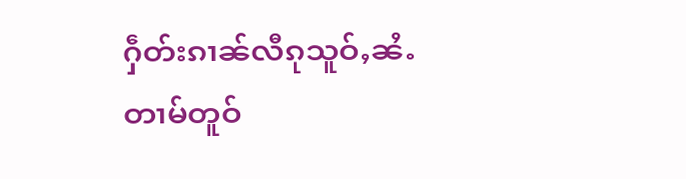ႁဵတ်းၵၢၼ်လီၵုသူဝ်ႇၼႆႉ တၢမ်တူဝ်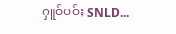ႁူဝ်ပဝ်ႈ SNLD...